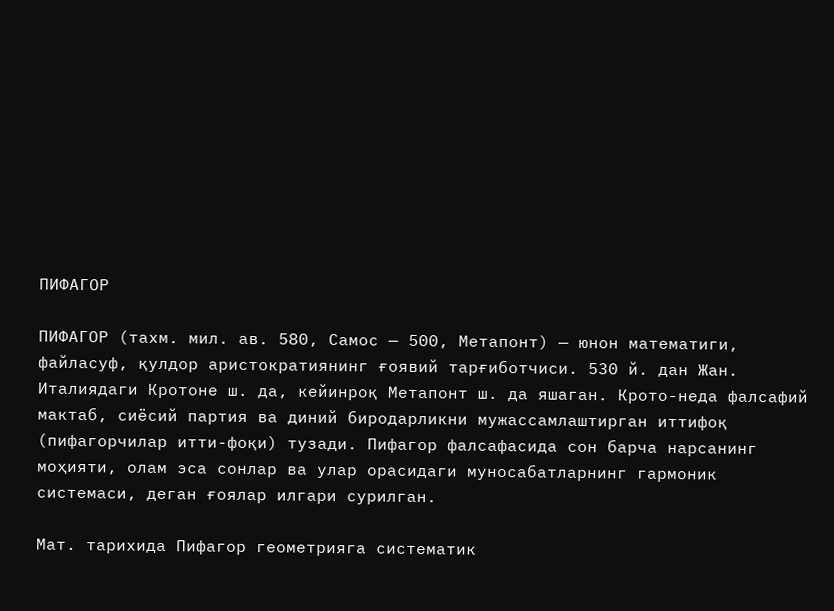ПИФАГОР

ПИФАГОР (тахм. мил. ав. 580, Самос — 500, Метапонт) — юнон математиги, файласуф, қулдор аристократиянинг ғоявий тарғиботчиси. 530 й. дан Жан. Италиядаги Кротоне ш. да, кейинроқ Метапонт ш. да яшаган. Крото-неда фалсафий мактаб, сиёсий партия ва диний биродарликни мужассамлаштирган иттифоқ (пифагорчилар итти-фоқи) тузади. Пифагор фалсафасида сон барча нарсанинг моҳияти, олам эса сонлар ва улар орасидаги муносабатларнинг гармоник системаси, деган ғоялар илгари сурилган.

Мат. тарихида Пифагор геометрияга систематик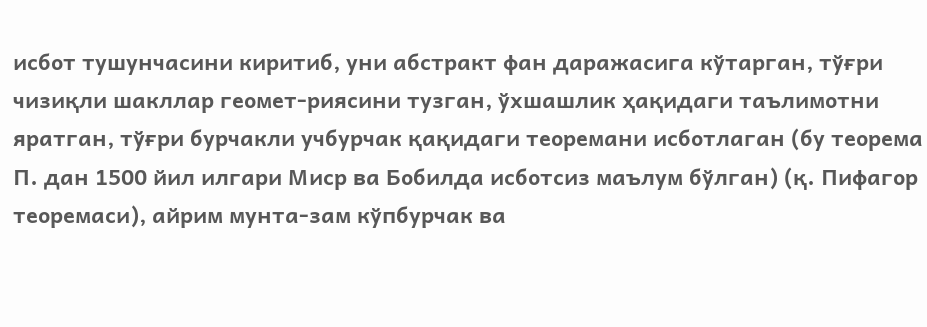исбот тушунчасини киритиб, уни абстракт фан даражасига кўтарган, тўғри чизиқли шакллар геомет-риясини тузган, ўхшашлик ҳақидаги таълимотни яратган, тўғри бурчакли учбурчак қақидаги теоремани исботлаган (бу теорема П. дан 1500 йил илгари Миср ва Бобилда исботсиз маълум бўлган) (қ. Пифагор теоремаси), айрим мунта-зам кўпбурчак ва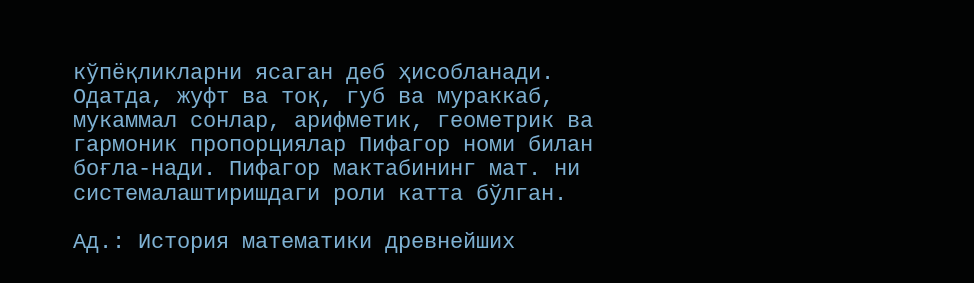кўпёқликларни ясаган деб ҳисобланади. Одатда, жуфт ва тоқ, губ ва мураккаб, мукаммал сонлар, арифметик, геометрик ва гармоник пропорциялар Пифагор номи билан боғла-нади. Пифагор мактабининг мат. ни системалаштиришдаги роли катта бўлган.

Ад.: История математики древнейших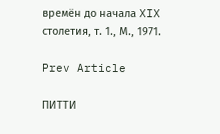времён до начала XIX столетия, т. 1., М., 1971.

Prev Article

ПИТТИ